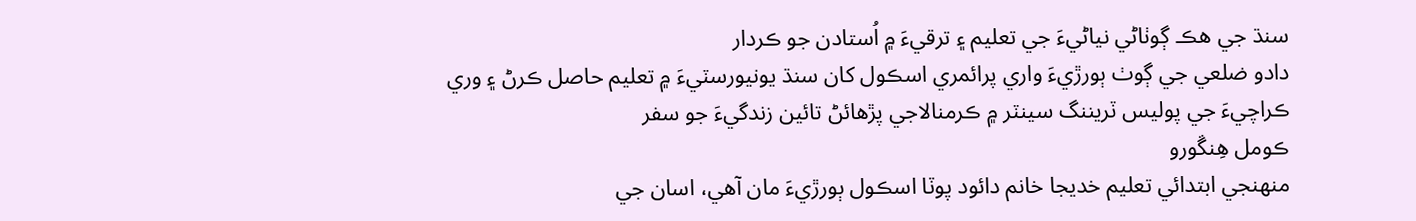سنڌ جي ھڪ ڳوٺاڻي نياڻيءَ جي تعليم ۽ ترقيءَ ۾ اُستادن جو ڪردار
دادو ضلعي جي ڳوٺ ٻورڙيءَ واري پرائمري اسڪول کان سنڌ يونيورسٽيءَ ۾ تعليم حاصل ڪرڻ ۽ وري ڪراچيءَ جي پوليس ٽريننگ سينٽر ۾ ڪرمنالاجي پڙھائڻ تائين زندگيءَ جو سفر
ڪومل ھِنڱورو
منھنجي ابتدائي تعليم خديجا خانم دائود پوٽا اسڪول ٻورڙيءَ مان آھي، اسان جي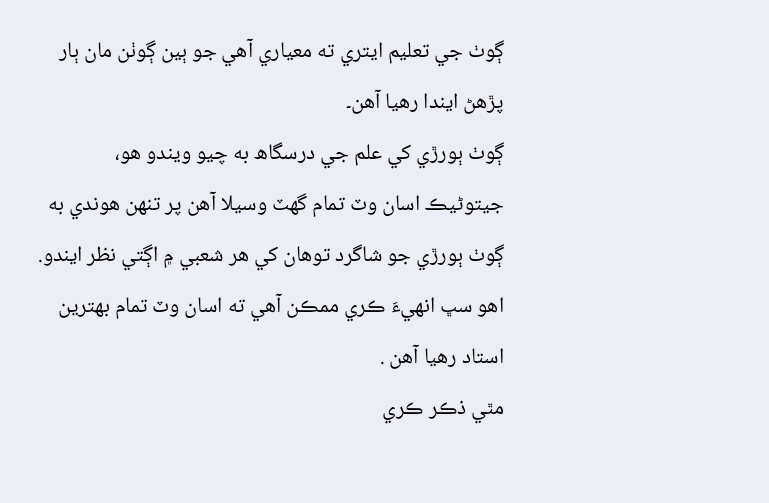ڳوٺ جي تعليم ايتري ته معياري آھي جو ٻين ڳوٺن مان ٻار پڙھڻ ايندا رھيا آھن۔
ڳوٺ ٻورڙي کي علم جي درسگاھ به چيو ويندو ھو، جيتوڻيڪ اسان وٽ تمام گھٽ وسيلا آھن پر تنھن هوندي به ڳوٺ ٻورڙي جو شاگرد توھان کي ھر شعبي ۾ اڳتي نظر ايندو. اھو سڀ انھيءَ ڪري ممڪن آھي ته اسان وٽ تمام بهترين استاد رھيا آھن .
مٿي ذڪر ڪري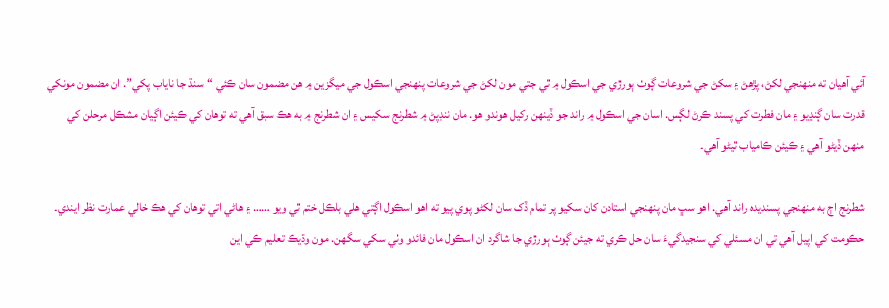آئي آھيان ته منھنجي لکڻ، پڙھڻ ۽ سکڻ جي شروعات ڳوٺ ٻورڙي جي اسڪول ۾ ٿي جتي مون لکڻ جي شروعات پنھنجي اسڪول جي ميگزين ۾ هن مضمون سان ڪئي “سنڌ جا ناياب پکي”. ان مضمون مونکي قدرت سان ڳنڍيو ۽ مان فطرت کي پسند ڪرڻ لڳس. اسان جي اسڪول ۾ راند جو ڏينهن رکيل هوندو هو. مان ننڊپڻ ۾ شطرنج سکيس ۽ ان شطرنج ۾ به ھڪ سبق آھي ته توھان کي ڪيئن اڳيان مشڪل مرحلن کي منھن ڏيڻو آھي ۽ ڪيئن ڪامياب ٿيڻو آھي۔

شطرنج اڄ به منھنجي پسنديده راند آھي. اھو سڀ مان پنھنجي استادن کان سکيو پر تمام ڏک سان لکڻو پوي پيو ته اھو اسڪول اڳتي هلي بلڪل ختم ٿي ويو …… ۽ ھاڻي اتي توھان کي ھڪ خالي عمارت نظر ايندي۔
حڪومت کي اپيل آھي تي ان مسئلي کي سنجيدگيءَ سان حل ڪري ته جيئن ڳوٺ ٻورڙي جا شاگرد ان اسڪول مان فائدو وٺي سکي سگھن. مون وڌيڪ تعليم ڪي اين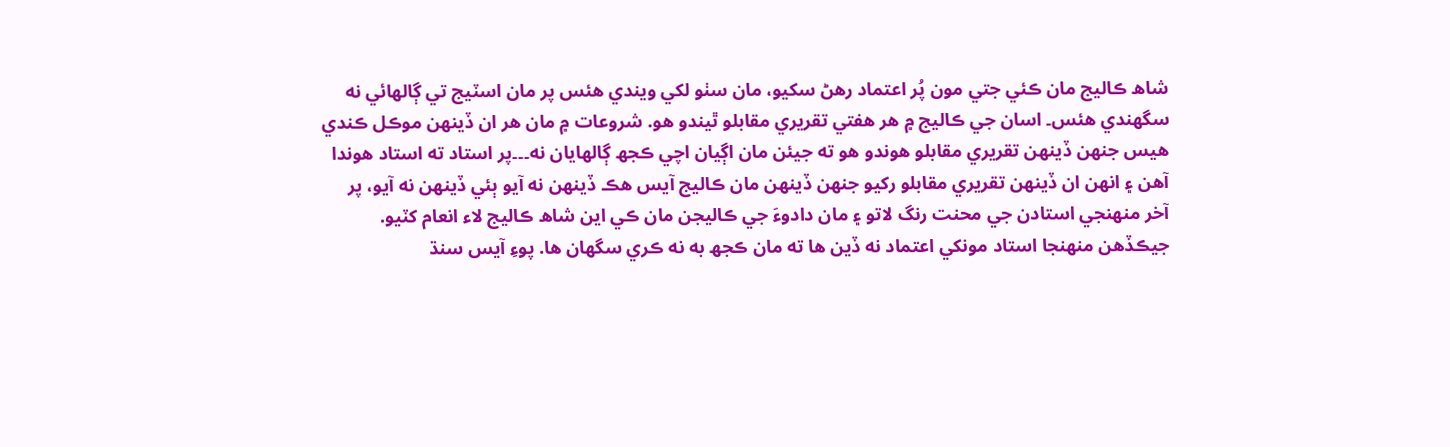شاھ ڪاليج مان ڪئي جتي مون پُر اعتماد رھڻ سکيو، مان سٺو لکي ويندي ھئس پر مان اسٽيج تي ڳالھائي نه سگهندي ھئس۔ اسان جي ڪاليج ۾ ھر هفتي تقريري مقابلو ٿيندو ھو. شروعات ۾ مان ھر ان ڏينهن موڪل ڪندي ھيس جنھن ڏينھن تقريري مقابلو ھوندو ھو ته جيئن مان اڳيان اچي ڪجھ ڳالهايان نه۔۔۔پر استاد ته استاد ھوندا آھن ۽ انھن ان ڏينهن تقريري مقابلو رکيو جنھن ڏينهن مان ڪاليج آيس ھڪ ڏينهن نه آيو ٻئي ڏينهن نه آيو، پر آخر منھنجي استادن جي محنت رنگ لاتو ۽ مان دادوءَ جي ڪاليجن مان ڪي اين شاھ ڪاليج لاء انعام کٽيو. جيڪڏھن منھنجا استاد مونکي اعتماد نه ڏين ھا ته مان ڪجھ به نه ڪري سگھان ھا. پوءِ آيس سنڌ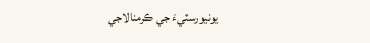يونيورسٽيءَ جي ڪرمنالاجي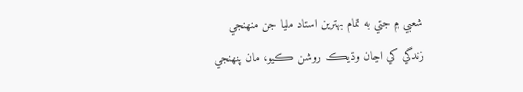شعبي ۾ جتي به تمام بهترين استاد مليا جن منھنجي زندگي کي اڃان وڌيڪ روشن ڪيو، مان پنھنجي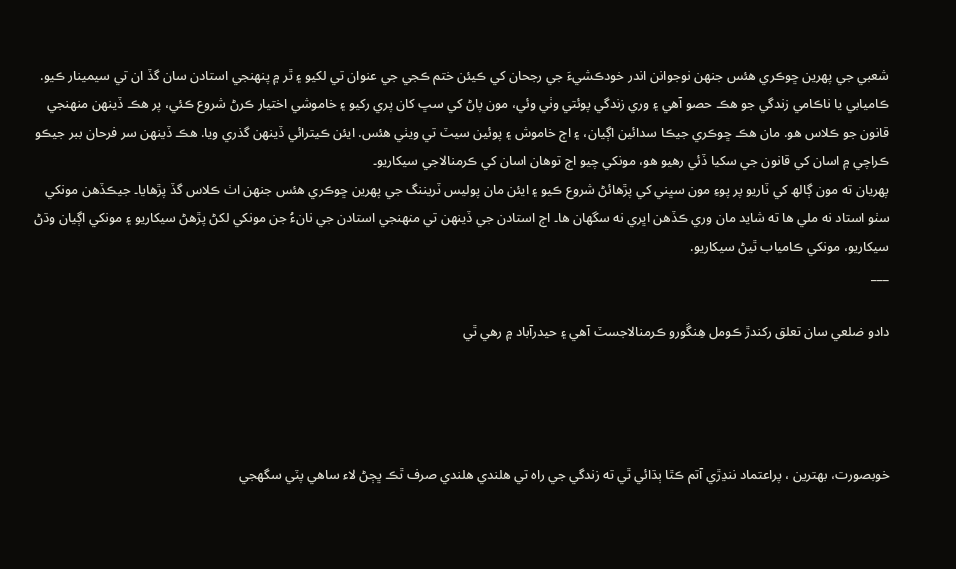شعبي جي پهرين ڇوڪري ھئس جنھن نوجوانن اندر خودڪشيءَ جي رجحان کي ڪيئن ختم ڪجي جي عنوان تي لکيو ۽ ٿر ۾ پنھنجي استادن سان گڏ ان تي سيمينار ڪيو.
ڪاميابي يا ناڪامي زندگي جو ھڪ حصو آھي ۽ وري زندگي پوئتي وٺي وئي، مون پاڻ کي سڀ کان پري رکيو ۽ خاموشي اختيار ڪرڻ شروع ڪئي، پر ھڪ ڏينهن منھنجي قانون جو ڪلاس ھو. مان ھڪ ڇوڪري جيڪا سدائين اڳيان، ۽ اڄ خاموش ۽ پوئين سيٽ تي ويٺي ھئس. ايئن ڪيترائي ڏينهن گذري ويا. ھڪ ڏينھن سر فرحان ببر جيڪو ڪراچي ۾ اسان کي قانون جي سکيا ڏئي رھيو ھو، مونکي چيو اڄ توھان اسان کي ڪرمنالاجي سيکاريو۔
پهريان ته مون ڳالھ کي ٽاريو پر پوءِ مون سڀني کي پڙهائڻ شروع ڪيو ۽ ايئن مان پوليس ٽريننگ جي پهرين ڇوڪري ھئس جنھن اٺ ڪلاس گڏ پڙهايا۔ جيڪڏھن مونکي سٺو استاد نه ملي ها ته شايد مان وري ڪڏھن اڀري نه سگھان ها۔ اڄ استادن جي ڏينھن تي منھنجي استادن جي نانءُ جن مونکي لکڻ پڙهڻ سيکاريو ۽ مونکي اڳيان وڌڻ سيکاريو، مونکي ڪامياب ٿيڻ سيکاريو.
___

دادو ضلعي سان تعلق رکندڙ ڪومل ھِنڱورو ڪرمنالاجسٽ آھي ۽ حيدرآباد ۾ رھي ٿي




خوبصورت، بهترين ، پراعتماد ننڍڙي آتم ڪٿا ٻڌائي ٿي ته زندگي جي راه تي هلندي هلندي صرف ٿڪ ڀڄڻ لاء ساھي پٽي سگهجي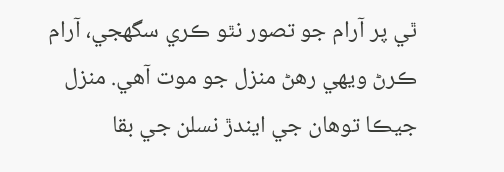ٿي پر آرام جو تصور نٿو ڪري سگهجي، آرام ڪرڻ ويھي رهڻ منزل جو موت آهي. منزل جيڪا توهان جي ايندڙ نسلن جي بقا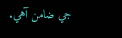جي ضامن آهي.